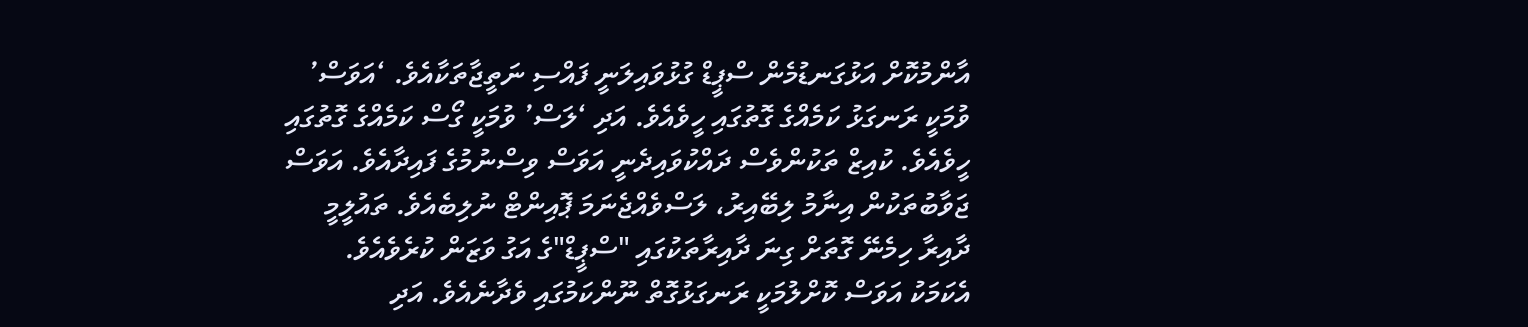އާންމުކޮށް އަޅުގަނޑުމެން ސްޕީޑް ގުޅުވައިލަނީ ފައްސި ނަތީޖާތަކާއެވެ. ‘އަވަސް’ ވުމަކީ ރަނގަޅު ކަމެއްގެ ގޮތުގައި ހީވެއެވެ. އަދި ‘ލަސް’ ވުމަކީ ގޯސް ކަމެއްގެ ގޮތުގައި ހީވެއެވެ. ކުއިޒް ތަކުންވެސް ދައްކުވައިދެނީ އަވަސް ވިސްނުމުގެ ފައިދާއެވެ. އަވަސް ޖަވާބުތަކުން އިނާމު ލިބޭއިރު، ލަސްވެއްޖެނަމަ ޕޮއިންޓް ނުލިބެއެވެ. ތައުލީމީ ދާއިރާ ހިމެނޭ ގޮތަށް ގިނަ ދާއިރާތަކުގައި "ސްޕީޑް"ގެ އަގު ވަޒަން ކުރެވެއެވެ. އެކަމަކު އަވަސް ކޮށްލުމަކީ ރަނގަޅުގޮތް ނޫންކަމުގައި ވެދާނެއެވެ. އަދި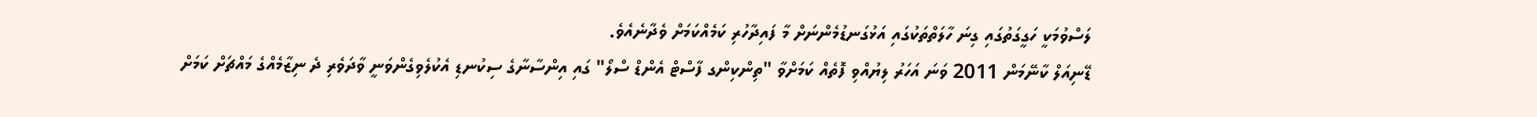ލަސްވުމަކީ ހަގީގަތުގައި ގިނަ ހާލަތްތަކުގައި އަޅުގަނޑުމެންނަށް މާ ފައިދާހުރި ކަމެއްކަމަށް ވެދާނެއެވެ.
ޑޭނިއަލް ކާނޭމަން 2011 ވަނަ އަހަރު ލިޔުއްވި ފޮތެއް ކަމަށްވާ "ތިންކިންގ ފާސްޓް އެންޑް ސްލޯ" ގައި އިންސާނާގެ ސިކުނޑި އެކުލެވިގެންވަނީ ވާދަވެރި ދެ ނިޒާމެއްގެ މައްޗަށް ކަމަށް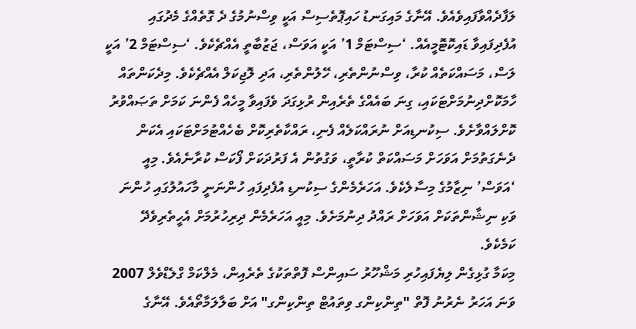ލަފާދެއްވާފައިވެއެވެ. އޭނާގެ މައިގަނޑު ހައިޕޮތެސިސް އަކީ ވިސްނުމުގެ ދެ ގޮތެއްގެ މެދުގައި އުފެދިފައިވާ ޑައިކޮޓޮމީއެއް. ‘ސިސްޓަމް 1’ އަކީ އަވަސް، ޖަޒުބާތީ އެއްޗެކެވެ. ‘ސިސްޓަމް 2’ އަކީ ލަސް، މަސައްކަތެއް ކުރާ، ވިސްނުންތެރި، ހޭލުންތެރި، އަދި ލޮޖިކަލް އެއްޗެކެވެ. މިދެކަންތައް ހާމަކޮށްދިނުމަށްޓަކައި، ގިނަ ބައެއްގެ ތެރެއިން ރުޅިގަދަ ވެފައިވާ މީހެއް ފެންނަ ކަމަށް ތަޞައްވުރު ކޮށްލައްވާށެވެ. ސިކުނޑިއަށް ނުރައްކަލެއް ފެނި، ރައްކާތެރިކޮށް ބެހެއްޓުމަށްޓަކައި އެކަން ދެނެގަތުމަށް އަވަހަށް މަސައްކަތް ކުރާތީ، ވަގުތުން އެ ފަރުދަކަށް ފޯކަސް ކުރާނެއެވެ. މިއީ ‘އަވަސް’ ނިޒާމުގެ މިސާލެކެވެ. އަހަރެމެންގެ ސިކުނޑި އުފެދިފައި ހުންނަނީ މާހައުލުގައި ހުންނަ ވަކި ނިޝާންތަކަށް އަވަހަށް ރައްދު ދިނުމަށެވެ. މިއީ އަހަރެމެން ދިރިހުރުމަށް އެހީތެރިވެދޭ ކަމެކެވެ.
މިކަމާ ގުޅިގެން ލިޔެފައިހުރި މަޝްހޫރު ސައިންސް ފޮތްތަކުގެ ތެރެއިން، މެލްކަމް ގްލެޑްވެލް 2007 ވަނަ އަހަރު ނެރުނު ފޮތް "ތިންކިންގ ވިތައުޓް ތިންކިންގ" އަށް ބަލާލަމާތޯއެވެ. އޭނާގެ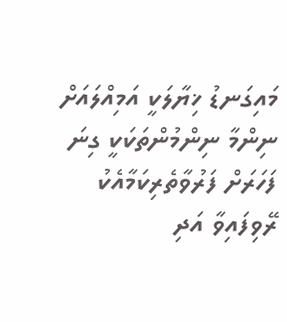މައިގަނޑު ޚިޔާލަކީ އަމިއްލައަށް ނިންމާ ނިންމުންތަކަކީ ގިނަ ފަހަރަށް ފަރުވާތެރިކަމާއެކު ރޭވިފައިވާ އަދި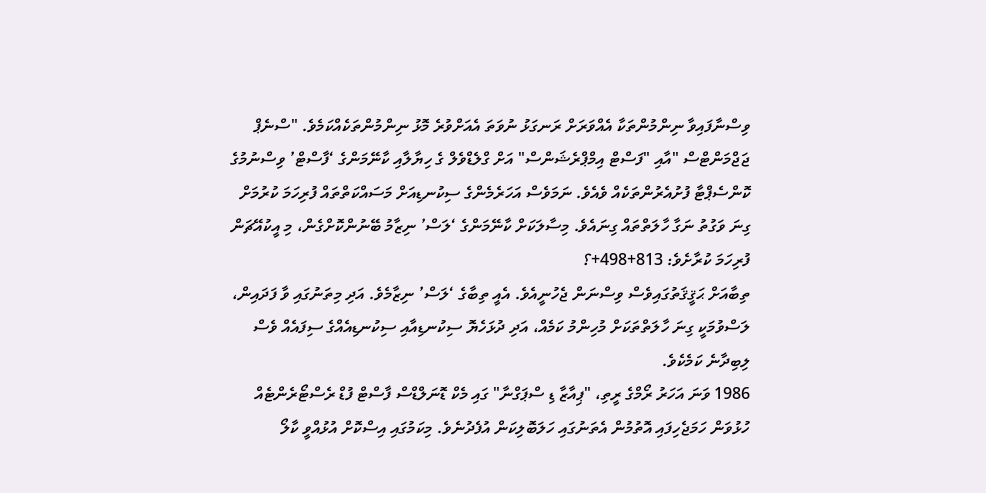ވިސްނާފައިވާ ނިންމުންތަކާ އެއްވަރަށް ރަނގަޅު ނުވަތަ އެއަށްވުރެ މޮޅު ނިންމުންތަކެއްކަމެވެ. "ސްނެޕް ޖަޖްމަންޓްސް "އާއި "ފަސްޓް އިމްޕްރެޝަންސް" އަށް ގްލެޑްވެލް ގެ ހިޔާލާއި ކާނޭމަންގެ ‘ފާސްޓް’ ވިސްނުމުގެ ކޮންސެޕްޓާ ފުށުއެރުންތަކެއް ވެއެވެ. ނަމަވެސް އަހަރެމެންގެ ސިކުނޑިއަށް މަސައްކަތްތައް ފުރިހަމަ ކުރުމަށް ގިނަ ވަގުތު ނަގާ ހާލަތްތައް ގިނައެވެ. މިސާލަކަށް ކާނޭމަންގެ ‘ލަސް’ ނިޒާމު ބޭނުންކޮށްގެން، މި އީކުއޭޗަން ފުރިހަމަ ކުރާށެވެ: 813+498+؟
ތިބާއަށް ޙަޤީޤަތުގައިވެސް ވިސްނަން ޖެހުނީއެވެ. އެއީ ތިބާގެ ‘ލަސް’ ނިޒާމެވެ. އަދި މިތަނުގައި ވާ ފަދައިން، ލަސްވުމަކީ ގިނަ ހާލަތްތަކަށް މުހިންމު ކަމެއް، އަދި ދުޅަހެޔޮ ސިކުނޑިއާއި ސިކުނޑިއެއްގެ ސިފައެއް ވެސް ލިބިދާނެ ކަމެކެވެ.
1986 ވަނަ އަހަރު ރޯމްގެ ރީތި، "ޕިއާޒާ ޑި ސްޕަގްނާ" ގައި މެކް ޑޮނަލްޑްސް ފާސްޓް ފުޑް ރެސްޓޯރެންޓެއް ހުޅުވަން ހަމަޖެހިފައި އޮތުމުން އެތަނުގައި ހަލަބޮލިކަން އުފެދުނެވެ. މިކަމުގައި އިސްކޮށް އުޅުއްވީ ކާލޯ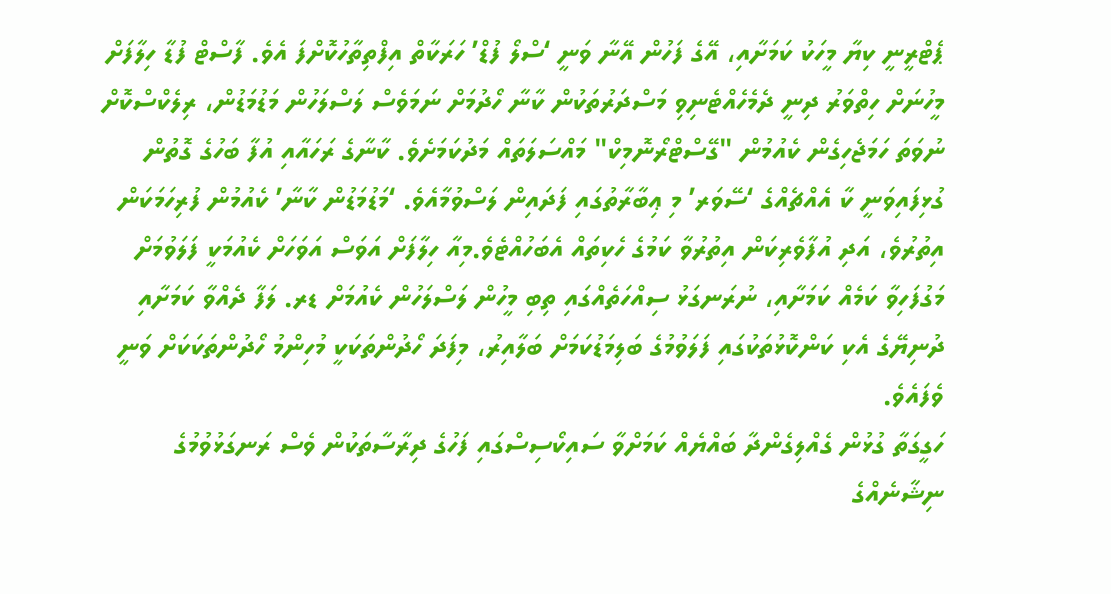ޕެޓްރީނީ ކިޔާ މީހަކު ކަމަށާއި، އޭގެ ފަހުން އޭނާ ވަނީ ‘ސްލޯ ފުޑް’ ހަރަކާތް އިފްތިތާހުކޮށްފަ އެވެ. ފާސްޓް ފުޑާ ހިލާފަށް މީހުނަށް ހިތްވަރު ދިނީ ދެމެހެއްޓެނިވި މަސްދަރުތަކުން ކާނާ ހޯދުމަށް ނަމަވެސް ލަސްލަހުން މަޑުމަޑުން، ރިލެކްސްކޮށް ނުވަތަ ހަމަޖެހިގެން ކެއުމުން "ގޭސްޓްރޯނޮމިކް" މައްސަލަތައް މަދުކަމަށެވެ. ކާނާގެ ރަހައާއި އުފާ ބަހުގެ ގޮތުން ގުޅިފައިވަނީ ކާ އެއްޗެއްގެ ‘ސޭވަރ’ މި ޢިބާރާތުގައި ފަދައިން ލަސްވުމާއެވެ. ‘މަޑުމަޑުން ކާނާ’ ކެއުމުން ފުރިހަމަކަން އިތުރުވެ، އަދި އުފާވެރިކަން އިތުރުވާ ކަމުގެ ހެކިތައް އެބަހުއްޓެވެ.މިއާ ހިލާފަށް އަވަސް އަވަހަށް ކެއުމަކީ ފަލަވުމަށް މަގުފަހިވާ ކަމެއް ކަމަށާއި، ނުރަނގަޅު ސިއްހަތެއްގައި ތިބި މީހުން ލަސްލަހުން ކެއުމަށް ޑރ. ލަފާ ދެއްވާ ކަމަށާއި ދުނިޔޭގެ އެކި ކަންކޮޅުތަކުގައި ފަލަވުމުގެ ބަލިމަޑުކަމަށް ބަލާއިރު، މިފަދަ ހޯދުންތަކަކީ މުހިންމު ހޯދުންތަކަކަށް ވަނީ ވެފައެވެ.
ހަގީގަތާ ގުޅުން ގެއްލިގެންދާ ބައްޔެއް ކަމަށްވާ ސައިކޯސިސްގައި ފަހުގެ ދިރާސާތަކުން ވެސް ރަނގަޅުވުމުގެ ނިޝާނެއްގެ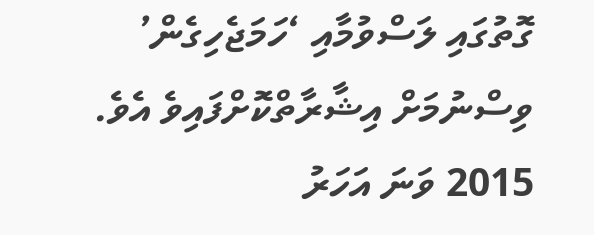ގޮތުގައި ލަސްވުމާއި ‘ހަމަޖެހިގެން’ ވިސްނުމަށް އިޝާރާތްކޮށްފައިވެ އެވެ. 2015 ވަނަ އަހަރު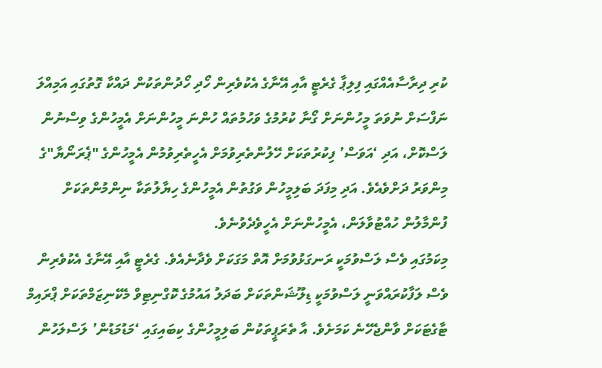ކުރި ދިރާސާއެއްގައި ފިލިޕާ ގެރެޓީ އާއި އޭނާގެ އެކުވެރިން ހޯދި ހޯދުންތަކުން ދައްކާ ގޮތުގައި އަމިއްލަ ނަފްސަށް ނުވަތަ މީހުންނަށް ގޯނާ ކުރުމުގެ ވަހުމުތައް ހުންނަ މީހުންނަށް އެމީހުންގެ ވިސްނުން ލަސްކޮށް، އަދި ‘އަވަސް’ ފިކުރުތަކަށް ހޭލުންތެރިވުމަށް އެހީތެރިވުމުން އެމީހުންގެ "ޕެރަނޯޔާ"ގެ މިންވަރު ދަށްވެއެވެ. އަދި މިފަދަ ބަލިމީހުން ވަގުތުން އެމީހުންގެ ހިޔާލުތަކާ ނިންމުންތަކަށް ފުންމާލުން ހުއްޓުވާލަން، އެމީހުންނަށް އެހީވެދެވުނެވެ.
މިކަމުގައި ވެސް ލަސްވުމަކީ ރަނގަޅުވުމަށް އޮތް މަގަކަށް ވެދާނެއެވެ. ގެރެޓީ އާއި އޭނާގެ އެކުވެރިން ވެސް ލަފާކުރައްވަނީ ލަސްވުމަކީ ޑިލޫޝަންތަކަށް ބަދަލު އައުމުގެ ކޮގްނިޓިވް މެކޭނިޒަމްތަކަށް ޕްރައިމް ޓާގެޓަކަށް ވާންޖެހޭނެ ކަމަށެވެ. އާ ތެރަޕީތަކުން ބަލިމީހުންގެ ކިބައިގައި ‘މަޑުމަޑުން’ ލަސްލަހުން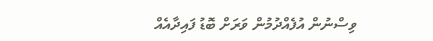ވިސްނުން އުފެއްދުމުން ވަރަށް ބޮޑު ފައިދާއެއް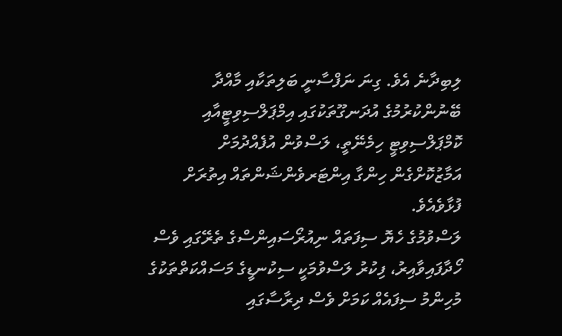ލިބިދާނެ އެވެ. ގިނަ ނަފްސާނީ ބަލިތަކާއި މާއްދާ ބޭނުންކުރުމުގެ އުދަނގޫތަކުގައި އިމްޕަލްސިވިޓީއާއި ކޮމްޕަލްސިވިޓީ ހިމެނޭތީ، ލަސްވުން އުފެއްދުމަށް އަމާޒުކޮށްގެން ހިންގާ އިންޓަރވެންޝަންތައް އިތުރަށް ފުޅާވެއެވެ.
ލަސްވުމުގެ ހެޔޮ ސިފަތައް ނިއުރޯސައިންސްގެ ތެރޭގައި ވެސް ހޯދާފައިވާއިރު، ފިކުރު ލަސްވުމަކީ ސިކުނޑީގެ މަސައްކަތްތަކުގެ މުހިންމު ސިފައެއް ކަމަށް ވެސް ދިރާސާގައި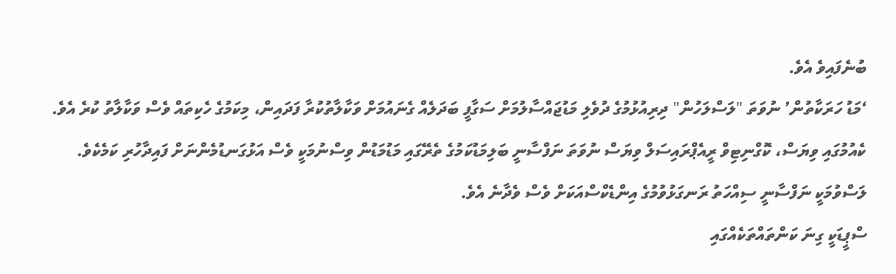ބުނެފައިވެ އެވެ.
‘މަޑު ހަރަކާތުން’ ނުވަތަ "ލަސްލަހުން" ދިރިއުޅުމުގެ ދުވެލި މަޑުޖައްސާލުމަށް ސަގާފީ ބަދަލެއް ގެނައުމަށް ވަކާލާތުކުރާ ފަދައިން، މިކަމުގެ ހެކިތައް ވެސް ވަކާލާތު ކުރެ އެވެ. ކެއުމުގައި ވިޔަސް، ކޮގްނިޓިވް ރީއެޕްރައިސަލް ވިޔަސް ނުވަތަ ނަފްސާނީ ބަލިމަޑުކަމުގެ ތެރޭގައި މަޑުމަޑުން ވިސްނުމަކީ ވެސް އަޅުގަނޑުމެންނަށް ފައިދާހުރި ކަމެކެވެ. ލަސްވުމަކީ ނަފްސާނީ ސިއްހަތު ރަނގަޅުވުމުގެ އިންޑެކްސްއަކަށް ވެސް ވެދާނެ އެވެ.
ސްޕީޑަކީ ގިނަ ކަންތައްތަކެއްގައި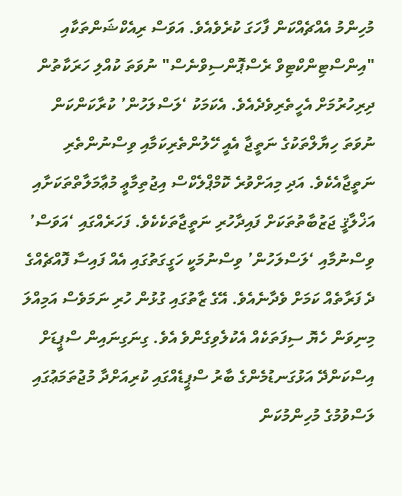މުހިންމު އެއްޗެއްކަން ފާހަގަ ކުރެވެއެވެ. އަވަސް ރިއެކްޝަންތަކާއި "އިންސްޓިންކްޓިވް ރެސްޕޮންސިވްނެސް" ނުވަތަ ކުއްލި ހަރަކާތުން ދިރިހުރުމަށް އެހީތެރިވެދެއެވެ. އެކަމަކު ‘ލަސްލަހުން’ ކުރާކަންކަން ނުވަތަ ހިޔާލްތަކުގެ ނަތީޖާ އެއީ ހޭލުންތެރިކަމާއި ވިސްނުންތެރި ނަތީޖާއެކެވެ. އަދި މިއަށްވުރެ ކޮމްޕްލެކްސް އިޖުތިމާޢީ މުޢާމަލާތްތަކަށާއި އަޚްލާޤީ ޖަޒުބާތުތަކަށް ފައިދާހުރި ނަތީޖާތަކެކެވެ. ފަހަރެއްގައި ‘އަވަސް’ ވިސްނުމާއި ‘ލަސްލަހުން’ ވިސްނުމަކީ ހަގީގަތުގައި އެއް ފައިސާ ފޮއްޗެއްގެ ދެ ފަރާތެއް ކަމަށް ވެދާނެއެވެ. އޭގެ ޒާތުގައި ގުޅުން ހުރި ނަމަވެސް އަމިއްލަ މިނިވަން ހެޔޮ ސިފަތަކެއް އެކުލެވިގެންވެ އެވެ. ގިނަގިނައިން ސްޕީޑަށް އިސްކަންދޭ އަޅުގަނޑުމެންގެ ބާރު ސްޕީޑެއްގައި ކުރިއަށްދާ މުޖުތަމަޢުގައި ލަސްވުމުގެ މުހިންމުކަން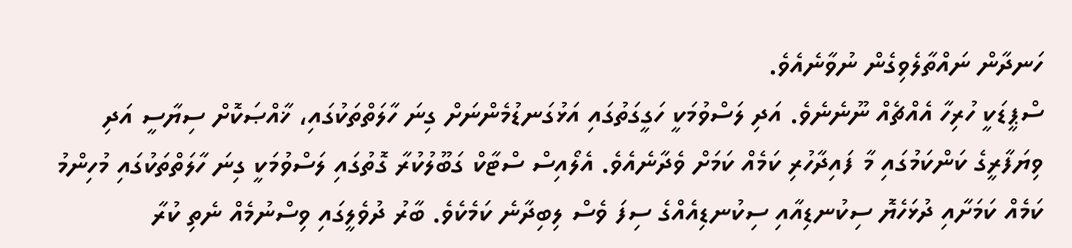ހަނދާން ނައްތާލެވިގެން ނުވާނެއެވެ.
ސްޕީޑަކީ ހުރިހާ އެއްޗެއް ނޫނެނެވެ. އަދި ލަސްވުމަކީ ހަގީގަތުގައި އަޅުގަނޑުމެންނަށް ގިނަ ހާލަތްތަކުގައި، ޚާއްޞަކޮށް ސިޔާސީ އަދި ވިޔަފާރީގެ ކަންކަމުގައި މާ ފައިދާހުރި ކަމެއް ކަމަށް ވެދާނެއެވެ. އެލޯއިސް ސްޓާކް ގަބޫލުކުރާ ގޮތުގައި ލަސްވުމަކީ ގިނަ ހާލަތްތަކުގައި މުހިންމު ކަމެއް ކަމަށާއި ދުޅަހެޔޮ ސިކުނޑިއާއި ސިކުނޑިއެއްގެ ސިފަ ވެސް ލިބިދާނެ ކަމެކެވެ. ބާރު ދުވެލީގައި ވިސްނުމެއް ނެތި ކުރާ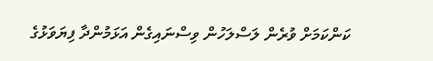ކަންކަމަށް ވުރެން ލަސްލަހުން ވިސްނައިގެން އަޅަމުންދާ ފިޔަވަޅުގެ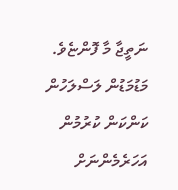ނަތީޖާ މާ ފޮންޏެވެ.
މަޑުމަޑުން ލަސްލަހުން ކަންކަން ކުރުމުން އަހަރެމެންނަށް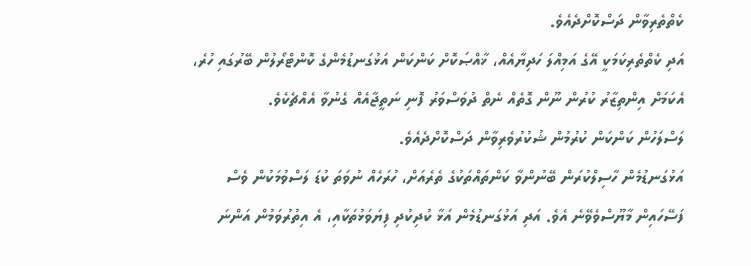ކެތްތެރިވާން ދަސްކޮށްދެއެވެ.
އަދި ކެތްތެރިކަމަކީ އޭގެ އަމިއްލަ ހަދިޔާއެއް، ޚާއްޞަކޮށް ކަންކަން އަޅުގަނޑުމެންގެ ކޮންޓްރޯލުން ބޭރުގައި ހުރެ، އެކަމަށް އިންތިޒާރު ކުރުން ނޫން ގޮތެއް ނެތް ދުވަސްވަރު ފޮނި ނަތީޖާއެއް ގެނުވާ އެއްޗެކެވެ.
ލަސްލަހުން ކަންކަން ކުރުމުން ޝުކުރުވެރިވާން ދަސްކޮށްދެއެވެ.
އަޅުގަނޑުމެން ހާސިލްކުރަން ބޭނުންވާ ކަންތައްތަކުގެ ތެރެއަށް، ހުރަހެއް ނުވަތަ ކުޑަ ލަސްވުމަކުން ވެސް ފަސޭހައިން މާޔޫސްވެވޭނެ އެވެ. އަދި އަޅުގަނޑުމެން އަޅާ ކުދިކުދި ފިޔަވަޅުތަކާއި، އެ އިތުރުވަމުން އަންނަ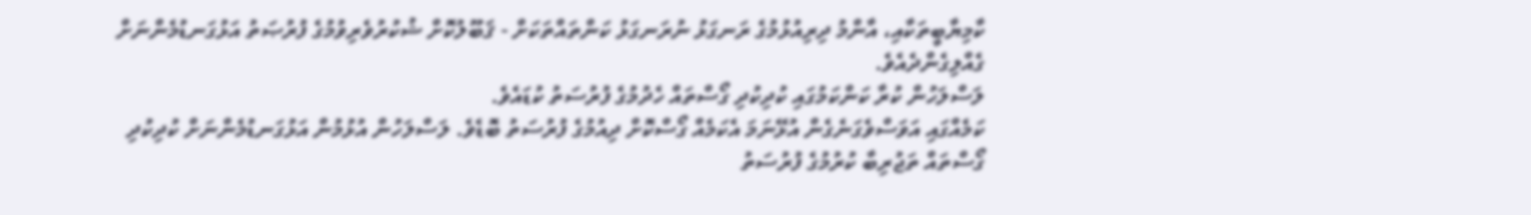ކާމިޔާބީތަކާއި، އާންމު ދިރިއުޅުމުގެ ރަނގަޅު ނުރަނގަޅު ކަންތައްތަކަށް - ޤަބޫލުކޮށް ޝުކުރުވެރިވުމުގެ ފުރުޞަތު އަޅުގަނޑުމެންނަށް ގެއްލިގެންދެއެވެ.
ލަސްލަހުން ކުރާ ކަންކަމުގައި ކުދިކުދި ގޯސްތައް ހެދުމުގެ ފުރުސަތު ކުޑައެވެ.
ކަމެއްގައި އަވަސްވެގަނެގެން އުޅޭނަމަ އެކަމެއް ގޯސްކޮށް ދިއުމުގެ ފުރުސަތު ބޮޑެވެ. ލަސްލަހުން އުޅުމުން އަޅުގަނޑުމެންނަށް ކުދިކުދި ގޯސްތައް ތަޖުރިބާ ކުރުމުގެ ފުރުސަތު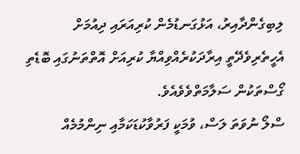ލިބިގެންދާއިރު، އަޅުގަނޑުމެން ކުރިއަރައި ދިއުމަށް އެހީތެރިވެދޭތީ އިރާދަކުރެއްވިއްޔާ ކުރިއަށް އޮތްތަނުގައި ބޮޑެތި ގޯސްތަކުން ސަލާމަތްވެވެއެވެ.
ސްލޯ ނުވަތަ ލަސް، ވުމަކީ ފަރުވާކުޑަކަމާއި ނިންމުމެއް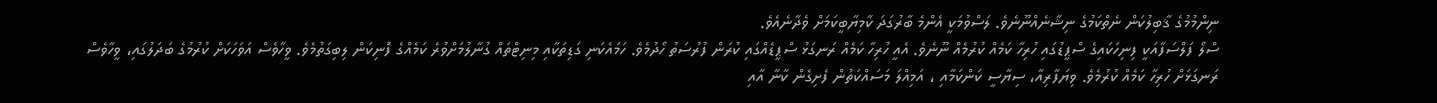ނިންމުމުގެ ޤާބިލުކަން ނެތްކަމުގެ ނިޝާނެއްނޫނެވެ. ލަސްވުމަކީ އެންމެ ބާރުގަދަ ކާމިޔާބީކަމަށް ވެދާނެއެވެ.
ސްލޯ ފަލްސަފާއަކީ ފިނިހަކައިގެ ސްޕީޑުގައި ހުރިހާ ކަމެއް ކުރުމެއް ނޫނެވެ. އެއީ ހުރިހާ ކަމެއް ރަނގަޅު ސްޕީޑެއްގައި ކުރަން ފުރުސަތު ހޯދުމެވެ. ހަމައެކަނި ގަޑިތަކާއި މިނިޓްތައް ގުނާލުމަށްވުރެ ކަމެއްގެ ފޮނިކަން ލިބިގަތުމެވެ. ވީހާވެސް އަވަހަކަށް ކުރުމުގެ ބަދަލުގައި، ވީހާވެސް ރަނގަޅަށް ހުރިހާ ކަމެއް ކުރުމެވެ. ވިޔަފާރިއާ، ސިޔާސީ ކަންކަމާއި ، އަމިއްލަ މަސައްކަތުން ފެށިގެން ކާނާ އާއި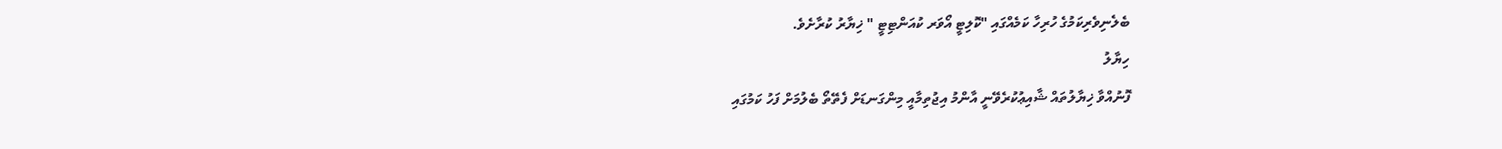ބެލެނިވެރިކަމުގެ ހުރިހާ ކަމެއްގައި "ކޮލިޓީ އޯވަރ ކުއަންޓިޓީ " ޚިޔާރު ކުރާށެވެ.
ހިޔާލު
ފޮނުއްވާ ޚިޔާލުތައް ޝާއިޢުކުރެވޭނީ އާންމު އިޖުތިމާއީ މިންގަނޑަށް ފެތޭތޯ ބެލުމަށް ފަހު ކަމުގައި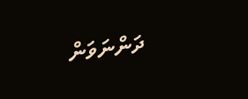ދަންނަވަން